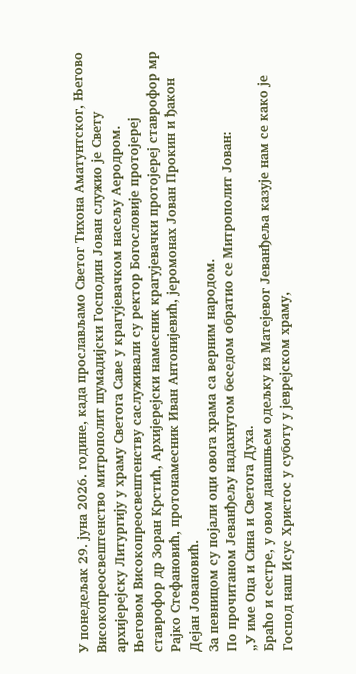У понедељак 29. јуна 2026. године, када прослављамо Светог Тихона Аматунтског, Његово Високопреосвештенство митрополит шумадијски Господин Јован служио је Свету архијерејску Литургију у храму Светога Саве у крагујевачком насељу Аеродром.
Његовом Високопреосвештенству саслуживали су ректор Богословије протојереј ставрофор др Зоран Крстић, Архијерејски намесник крагујевачки протојереј ставрофор мр Рајко Стефановић, протонамесник Иван Антонијевић, јеромонах Јован Прокин и ђакон Дејан Јовановић.
За певницом су појали оци овога храма са верним народом.
По прочитаном Јеванђељу надахнутом беседом обратио се Митрополит Јован:
„У име Оца и Сина и Светога Духа.
Браћо и сестре, у овом данашњем одељку из Матејевог Јеванђеља казује нам се како је Господ наш Исус Христос у суботу у јеврејском храму,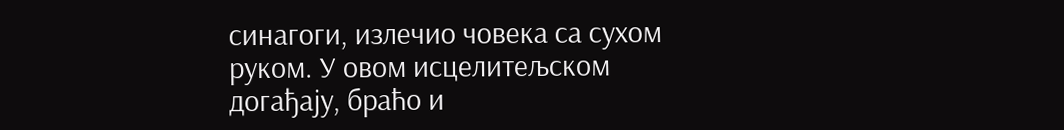синагоги, излечио човека са сухом руком. У овом исцелитељском догађају, браћо и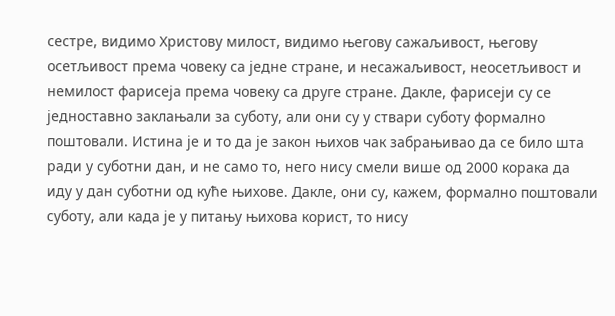сестре, видимо Христову милост, видимо његову сажаљивост, његову осетљивост према човеку са једне стране, и несажаљивост, неосетљивост и немилост фарисеја према човеку са друге стране. Дакле, фарисеји су се једноставно заклањали за суботу, али они су у ствари суботу формално поштовали. Истина је и то да је закон њихов чак забрањивао да се било шта ради у суботни дан, и не само то, него нису смели више од 2000 корака да иду у дан суботни од куће њихове. Дакле, они су, кажем, формално поштовали суботу, али када је у питању њихова корист, то нису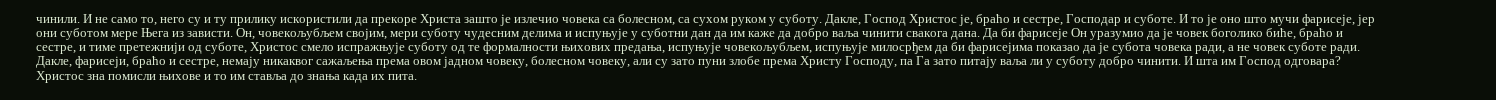чинили. И не само то, него су и ту прилику искористили да прекоре Христа зашто је излечио човека са болесном, са сухом руком у суботу. Дакле, Господ Христос је, браћо и сестре, Господар и суботе. И то је оно што мучи фарисеје, јер они суботом мере Њега из зависти. Он, човекољубљем својим, мери суботу чудесним делима и испуњује у суботни дан да им каже да добро ваља чинити свакога дана. Да би фарисеје Он уразумио да је човек боголико биће, браћо и сестре, и тиме претежнији од суботе, Христос смело испражњује суботу од те формалности њихових предања, испуњује човекољубљем, испуњује милосрђем да би фарисејима показао да је субота човека ради, а не човек суботе ради. Дакле, фарисеји, браћо и сестре, немају никаквог сажаљења према овом јадном човеку, болесном човеку, али су зато пуни злобе према Христу Господу, па Га зато питају ваља ли у суботу добро чинити. И шта им Господ одговара? Христос зна помисли њихове и то им ставља до знања када их пита.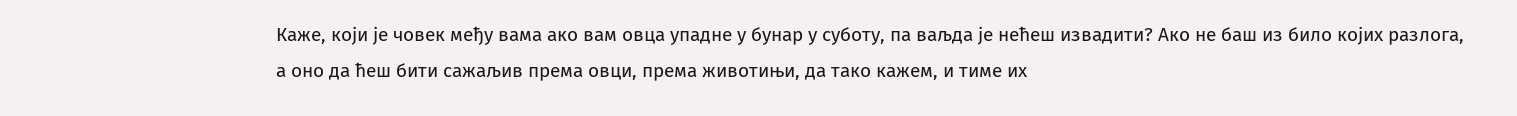Каже, који је човек међу вама ако вам овца упадне у бунар у суботу, па ваљда је нећеш извадити? Ако не баш из било којих разлога, а оно да ћеш бити сажаљив према овци, према животињи, да тако кажем, и тиме их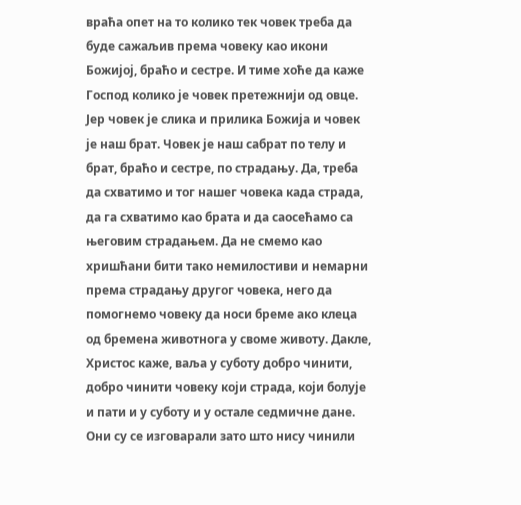враћа опет на то колико тек човек треба да буде сажаљив према човеку као икони Божијој, браћо и сестре. И тиме хоће да каже Господ колико је човек претежнији од овце. Јер човек је слика и прилика Божија и човек је наш брат. Човек је наш сабрат по телу и брат, браћо и сестре, по страдању. Да, треба да схватимо и тог нашег човека када страда, да га схватимо као брата и да саосећамо са његовим страдањем. Да не смемо као хришћани бити тако немилостиви и немарни према страдању другог човека, него да помогнемо човеку да носи бреме ако клеца од бремена животнога у своме животу. Дакле, Христос каже, ваља у суботу добро чинити, добро чинити човеку који страда, који болује и пати и у суботу и у остале седмичне дане. Они су се изговарали зато што нису чинили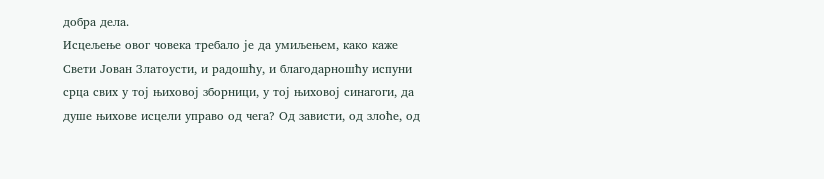добра дела.
Исцељење овог човека требало је да умиљењем, како каже Свети Јован Златоусти, и радошћу, и благодарношћу испуни срца свих у тој њиховој зборници, у тој њиховој синагоги, да душе њихове исцели управо од чега? Од зависти, од злоће, од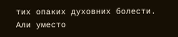тих опаких духовних болести. Али уместо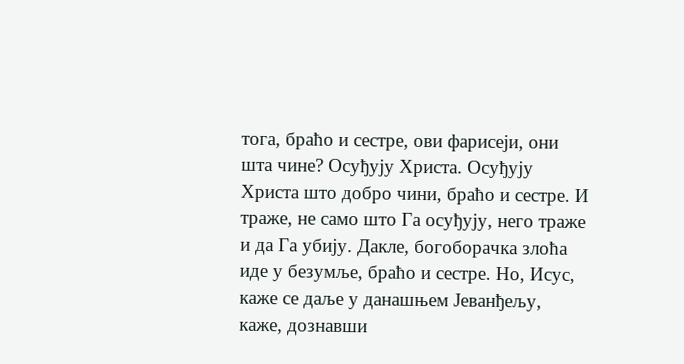тога, браћо и сестре, ови фарисеји, они шта чине? Осуђују Христа. Осуђују Христа што добро чини, браћо и сестре. И траже, не само што Га осуђују, него траже и да Га убију. Дакле, богоборачка злоћа иде у безумље, браћо и сестре. Но, Исус, каже се даље у данашњем Јеванђељу, каже, дознавши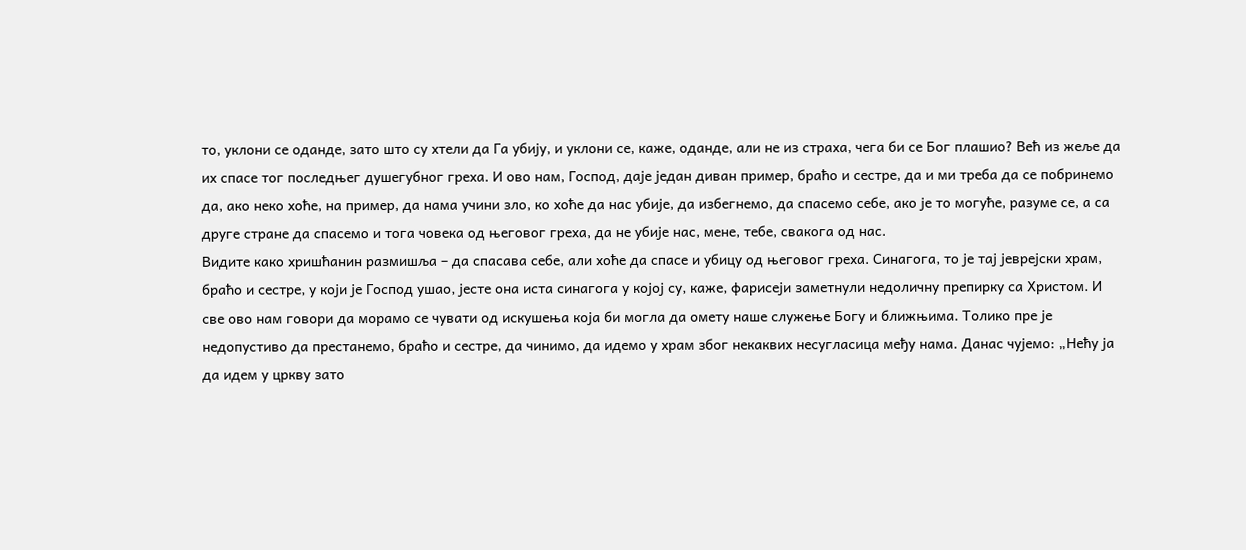то, уклони се оданде, зато што су хтели да Га убију, и уклони се, каже, оданде, али не из страха, чега би се Бог плашио? Већ из жеље да их спасе тог последњег душегубног греха. И ово нам, Господ, даје један диван пример, браћо и сестре, да и ми треба да се побринемо да, ако неко хоће, на пример, да нама учини зло, ко хоће да нас убије, да избегнемо, да спасемо себе, ако је то могуће, разуме се, а са друге стране да спасемо и тога човека од његовог греха, да не убије нас, мене, тебе, свакога од нас.
Видите како хришћанин размишља – да спасава себе, али хоће да спасе и убицу од његовог греха. Синагога, то је тај јеврејски храм, браћо и сестре, у који је Господ ушао, јесте она иста синагога у којој су, каже, фарисеји заметнули недоличну препирку са Христом. И све ово нам говори да морамо се чувати од искушења која би могла да омету наше служење Богу и ближњима. Толико пре је недопустиво да престанемо, браћо и сестре, да чинимо, да идемо у храм због некаквих несугласица међу нама. Данас чујемо: „Нећу ја да идем у цркву зато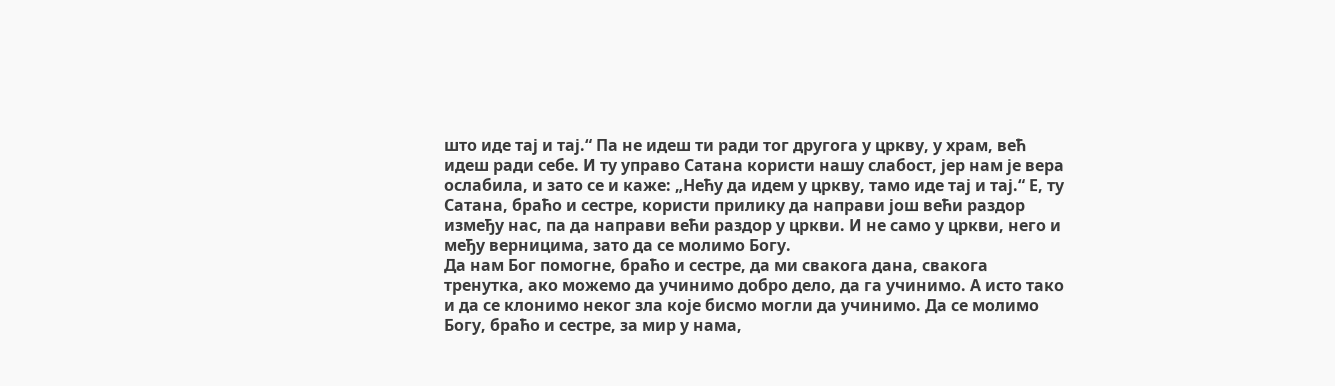што иде тај и тај.“ Па не идеш ти ради тог другога у цркву, у храм, већ идеш ради себе. И ту управо Сатана користи нашу слабост, јер нам је вера ослабила, и зато се и каже: „Нећу да идем у цркву, тамо иде тај и тај.“ Е, ту Сатана, браћо и сестре, користи прилику да направи још већи раздор између нас, па да направи већи раздор у цркви. И не само у цркви, него и међу верницима, зато да се молимо Богу.
Да нам Бог помогне, браћо и сестре, да ми свакога дана, свакога тренутка, ако можемо да учинимо добро дело, да га учинимо. А исто тако и да се клонимо неког зла које бисмо могли да учинимо. Да се молимо Богу, браћо и сестре, за мир у нама,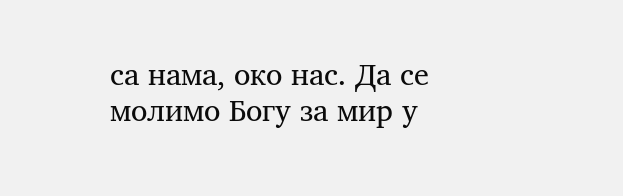са нама, око нас. Да се молимо Богу за мир у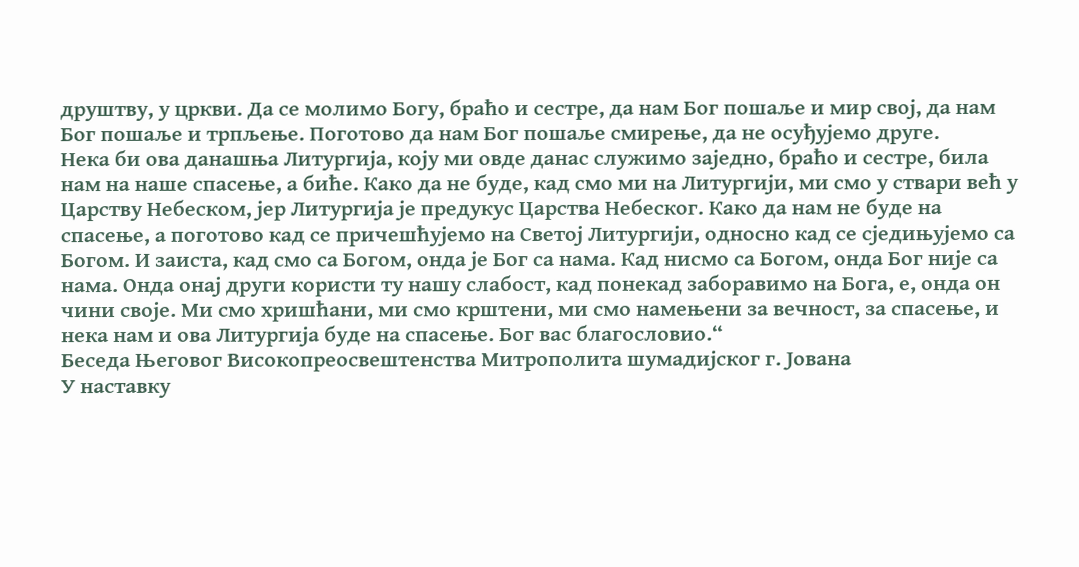друштву, у цркви. Да се молимо Богу, браћо и сестре, да нам Бог пошаље и мир свој, да нам Бог пошаље и трпљење. Поготово да нам Бог пошаље смирење, да не осуђујемо друге.
Нека би ова данашња Литургија, коју ми овде данас служимо заједно, браћо и сестре, била нам на наше спасење, а биће. Како да не буде, кад смо ми на Литургији, ми смо у ствари већ у Царству Небеском, јер Литургија је предукус Царства Небеског. Како да нам не буде на спасење, а поготово кад се причешћујемо на Светој Литургији, односно кад се сједињујемо са Богом. И заиста, кад смо са Богом, онда је Бог са нама. Кад нисмо са Богом, онда Бог није са нама. Онда онај други користи ту нашу слабост, кад понекад заборавимо на Бога, е, онда он чини своје. Ми смо хришћани, ми смо крштени, ми смо намењени за вечност, за спасење, и нека нам и ова Литургија буде на спасење. Бог вас благословио.“
Беседа Његовог Високопреосвештенства Митрополита шумадијског г. Јована
У наставку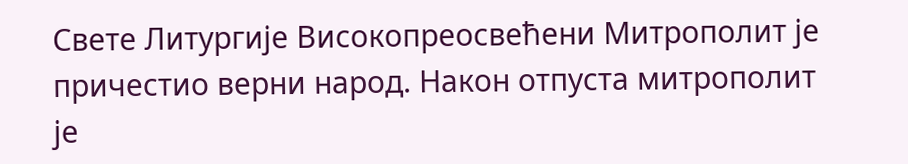Свете Литургије Високопреосвећени Митрополит је причестио верни народ. Након отпуста митрополит је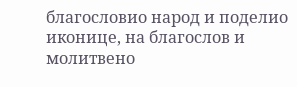благословио народ и поделио иконице, на благослов и молитвено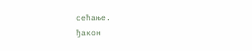сећање.
ђакон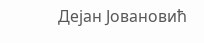Дејан Јовановић